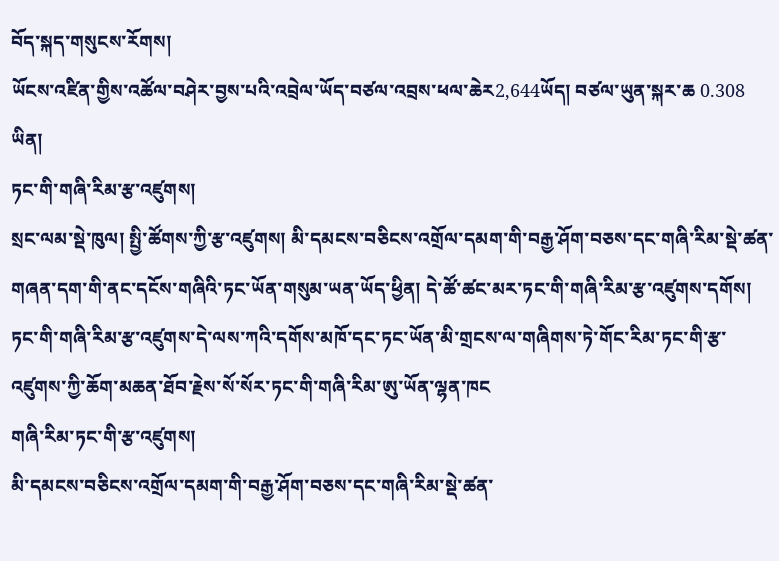བོད་སྐད་གསུངས་རོགས།
ཡོངས་འཛིན་གྱིས་འཚོལ་བཤེར་བྱས་པའི་འབྲེལ་ཡོད་བཙལ་འབྲས་ཕལ་ཆེར2,644ཡོད། བཙལ་ཡུན་སྐར་ཆ 0.308
ཡིན།
ཏང་གི་གཞི་རིམ་རྩ་འཛུགས།
སྲང་ལམ་སྡེ་ཁུལ། སྤྱི་ཚོགས་ཀྱི་རྩ་འཛུགས། མི་དམངས་བཅིངས་འགྲོལ་དམག་གི་བརྒྱ་ཤོག་བཅས་དང་གཞི་རིམ་སྡེ་ཚན་གཞན་དག་གི་ནང་དངོས་གཞིའི་ཏང་ཡོན་གསུམ་ཡན་ཡོད་ཕྱིན། དེ་ཚོ་ཚང་མར་ཏང་གི་གཞི་རིམ་རྩ་འཛུགས་དགོས། ཏང་གི་གཞི་རིམ་རྩ་འཛུགས་དེ་ལས་ཀའི་དགོས་མཁོ་དང་ཏང་ཡོན་མི་གྲངས་ལ་གཞིགས་ཏེ་གོང་རིམ་ཏང་གི་རྩ་འཛུགས་ཀྱི་ཆོག་མཆན་ཐོབ་རྗེས་སོ་སོར་ཏང་གི་གཞི་རིམ་ཨུ་ཡོན་ལྷན་ཁང
གཞི་རིམ་ཏང་གི་རྩ་འཛུགས།
མི་དམངས་བཅིངས་འགྲོལ་དམག་གི་བརྒྱ་ཤོག་བཅས་དང་གཞི་རིམ་སྡེ་ཚན་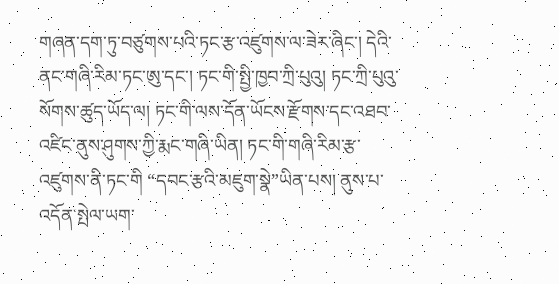གཞན་དག་ཏུ་བཙུགས་པའི་ཏང་རྩ་འཛུགས་ལ་ཟེར་ཞིང་། དེའི་ནང་གཞི་རིམ་ཏང་ཨུ་དང་། ཏང་གི་སྤྱི་ཁྱབ་ཀྲི་པུའུ། ཏང་ཀྲི་པུའུ་སོགས་ཚུད་ཡོད་ལ། ཏང་གི་ལས་དོན་ཡོངས་རྫོགས་དང་འཐབ་འཛིང་ནུས་ཤུགས་ཀྱི་རྨང་གཞི་ཡིན། ཏང་གི་གཞི་རིམ་རྩ་འཛུགས་ནི་ཏང་གི “དབང་རྩའི་མཇུག་སྣེ”ཡིན་པས། ནུས་པ་འདོན་སྤེལ་ཡག་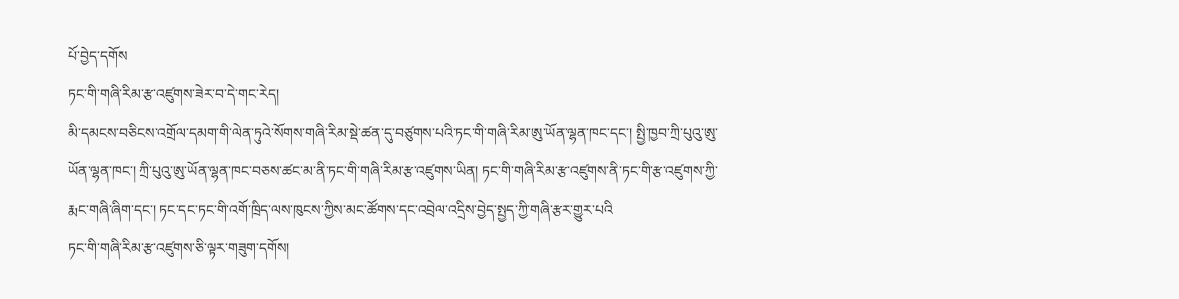པོ་བྱེད་དགོས
ཏང་གི་གཞི་རིམ་རྩ་འཛུགས་ཟེར་བ་དེ་གང་རེད།
མི་དམངས་བཅིངས་འགྲོལ་དམག་གི་ལེན་ཏུའེ་སོགས་གཞི་རིམ་སྡེ་ཚན་དུ་བཙུགས་པའི་ཏང་གི་གཞི་རིམ་ཨུ་ཡོན་ལྷན་ཁང་དང་། སྤྱི་ཁྱབ་ཀྲི་པུའུ་ཨུ་ཡོན་ལྷན་ཁང་། ཀྲི་པུའུ་ཨུ་ཡོན་ལྷན་ཁང་བཅས་ཚང་མ་ནི་ཏང་གི་གཞི་རིམ་རྩ་འཛུགས་ཡིན། ཏང་གི་གཞི་རིམ་རྩ་འཛུགས་ནི་ཏང་གི་རྩ་འཛུགས་ཀྱི་རྨང་གཞི་ཞིག་དང་། ཏང་དང་ཏང་གི་འགོ་ཁྲིད་ལས་ཁུངས་ཀྱིས་མང་ཚོགས་དང་འབྲེལ་འདྲིས་བྱེད་སྤྱད་ཀྱི་གཞི་རྩར་གྱུར་པའི
ཏང་གི་གཞི་རིམ་རྩ་འཛུགས་ཅི་ལྟར་གཟུག་དགོས།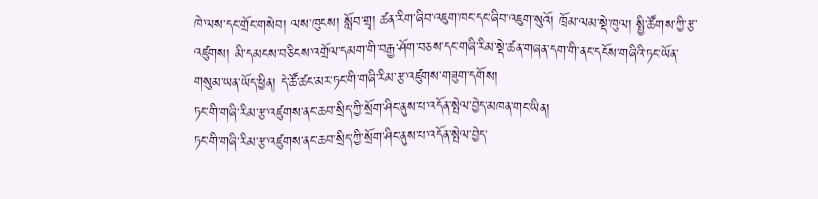ཁེ་ལས་དང་གྲོང་གསེབ། ལས་ཁུངས། སློབ་གྲྭ། ཚན་རིག་ཞིབ་འཇུག་ཁང་དང་ཞིབ་འཇུག་སུའོ། ཁྲོམ་ལམ་སྡེ་ཁུལ། སྤྱི་ཚོགས་ཀྱི་རྩ་འཛུགས། མི་དམངས་བཅིངས་འགྲོལ་དམག་གི་བརྒྱ་ཤོག་བཅས་དང་གཞི་རིམ་སྡེ་ཚན་གཞན་དག་གི་ནང་དངོས་གཞིའི་ཏང་ཡོན་གསུམ་ཡན་ཡོད་ཕྱིན། དེ་ཚོ་ཚང་མར་ཏང་གི་གཞི་རིམ་རྩ་འཛུགས་གཟུག་དགོས།
ཏང་གི་གཞི་རིམ་རྩ་འཛུགས་ནང་ཆབ་སྲིད་ཀྱི་སྲོག་ཤིང་ནུས་པ་འདོན་སྤེལ་བྱེད་མཁན་གང་ཡིན།
ཏང་གི་གཞི་རིམ་རྩ་འཛུགས་ནང་ཆབ་སྲིད་ཀྱི་སྲོག་ཤིང་ནུས་པ་འདོན་སྤེལ་བྱེད་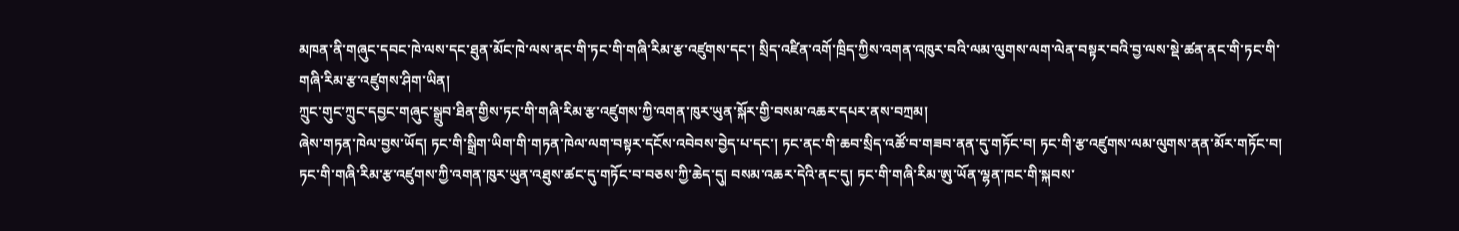མཁན་ནི་གཞུང་དབང་ཁེ་ལས་དང་ཐུན་མོང་ཁེ་ལས་ནང་གི་ཏང་གི་གཞི་རིམ་རྩ་འཛུགས་དང་། སྲིད་འཛིན་འགོ་ཁྲིད་ཀྱིས་འགན་འཁུར་བའི་ལམ་ལུགས་ལག་ལེན་བསྟར་བའི་བྱ་ལས་སྡེ་ཚན་ནང་གི་ཏང་གི་གཞི་རིམ་རྩ་འཛུགས་ཤིག་ཡིན།
ཀྲུང་གུང་ཀྲུང་དབྱང་གཞུང་སྒྲུབ་ཐིན་གྱིས་ཏང་གི་གཞི་རིམ་རྩ་འཛུགས་ཀྱི་འགན་ཁུར་ཡུན་སྐོར་གྱི་བསམ་འཆར་དཔར་ནས་བཀྲམ།
ཞེས་གཏན་ཁེལ་བྱས་ཡོད། ཏང་གི་སྒྲིག་ཡིག་གི་གཏན་ཁེལ་ལག་བསྟར་དངོས་འབེབས་བྱེད་པ་དང་། ཏང་ནང་གི་ཆབ་སྲིད་འཚོ་བ་གཟབ་ནན་དུ་གཏོང་བ། ཏང་གི་རྩ་འཛུགས་ལམ་ལུགས་ནན་མོར་གཏོང་བ། ཏང་གི་གཞི་རིམ་རྩ་འཛུགས་ཀྱི་འགན་ཁུར་ཡུན་འཐུས་ཚང་དུ་གཏོང་བ་བཅས་ཀྱི་ཆེད་དུ། བསམ་འཆར་དེའི་ནང་དུ། ཏང་གི་གཞི་རིམ་ཨུ་ཡོན་ལྷན་ཁང་གི་སྐབས་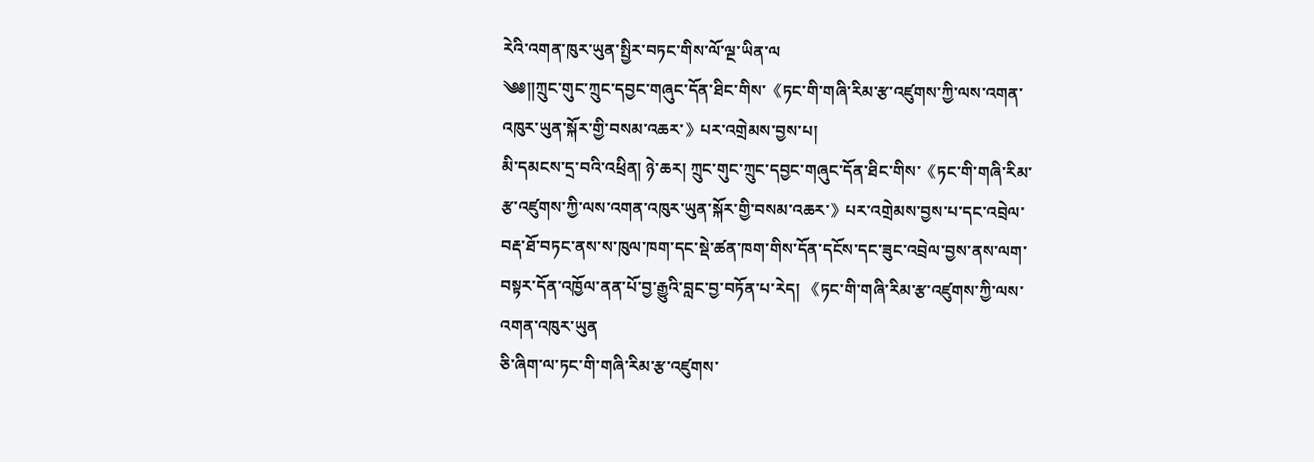རེའི་འགན་ཁུར་ཡུན་སྤྱིར་བཏང་གིས་ལོ་ལྔ་ཡིན་ལ
༄༅།།ཀྲུང་གུང་ཀྲུང་དབྱང་གཞུང་དོན་ཐིང་གིས་《ཏང་གི་གཞི་རིམ་རྩ་འཛུགས་ཀྱི་ལས་འགན་འཁུར་ཡུན་སྐོར་གྱི་བསམ་འཆར་》པར་འགྲེམས་བྱས་པ།
མི་དམངས་དྲ་བའི་འཕྲིན། ཉེ་ཆར། ཀྲུང་གུང་ཀྲུང་དབྱང་གཞུང་དོན་ཐིང་གིས་《ཏང་གི་གཞི་རིམ་རྩ་འཛུགས་ཀྱི་ལས་འགན་འཁུར་ཡུན་སྐོར་གྱི་བསམ་འཆར་》པར་འགྲེམས་བྱས་པ་དང་འབྲེལ་བརྡ་ཐོ་བཏང་ནས་ས་ཁུལ་ཁག་དང་སྡེ་ཚན་ཁག་གིས་དོན་དངོས་དང་ཟུང་འབྲེལ་བྱས་ནས་ལག་བསྟར་དོན་འཁྱོལ་ནན་པོ་བྱ་རྒྱུའི་བླང་བྱ་བཏོན་པ་རེད། 《ཏང་གི་གཞི་རིམ་རྩ་འཛུགས་ཀྱི་ལས་འགན་འཁུར་ཡུན
ཅི་ཞིག་ལ་ཏང་གི་གཞི་རིམ་རྩ་འཛུགས་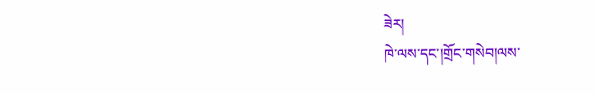ཟེར།
ཁེ་ལས་དང་།གྲོང་གསེབ།ལས་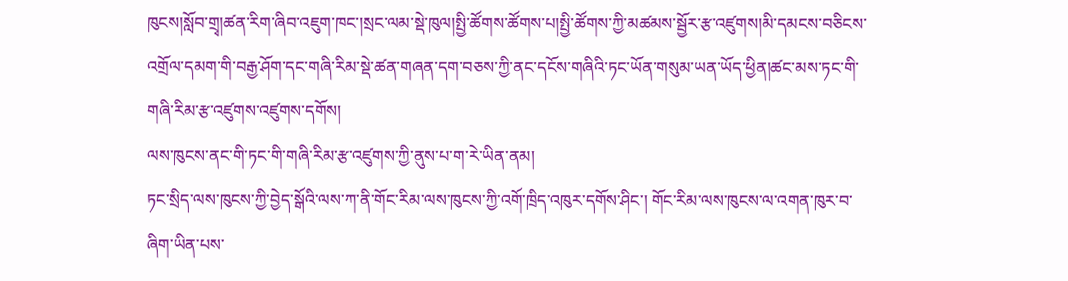ཁུངས།སློབ་གྲྭ།ཚན་རིག་ཞིབ་འཇུག་ཁང་།སྲང་ལམ་སྡེ་ཁུལ།སྤྱི་ཚོགས་ཚོགས་པ།སྤྱི་ཚོགས་ཀྱི་མཚམས་སྦྱོར་རྩ་འཛུགས།མི་དམངས་བཅིངས་འགྲོལ་དམག་གི་བརྒྱ་ཤོག་དང་གཞི་རིམ་སྡེ་ཚན་གཞན་དག་བཅས་ཀྱི་ནང་དངོས་གཞིའི་ཏང་ཡོན་གསུམ་ཡན་ཡོད་ཕྱིན།ཚང་མས་ཏང་གི་གཞི་རིམ་རྩ་འཛུགས་འཛུགས་དགོས།
ལས་ཁུངས་ནང་གི་ཏང་གི་གཞི་རིམ་རྩ་འཛུགས་ཀྱི་ནུས་པ་ག་རེ་ཡིན་ནམ།
ཏང་སྲིད་ལས་ཁུངས་ཀྱི་བྱེད་སྒོའི་ལས་ཀ་ནི་གོང་རིམ་ལས་ཁུངས་ཀྱི་འགོ་ཁྲིད་འཁུར་དགོས་ཤིང་། གོང་རིམ་ལས་ཁུངས་ལ་འགན་ཁུར་བ་ཞིག་ཡིན་པས་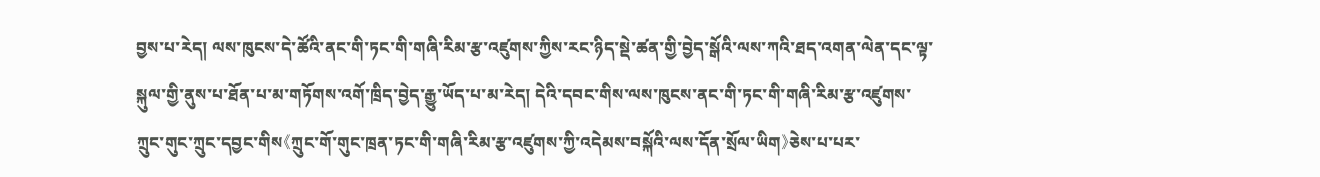བྱས་པ་རེད། ལས་ཁུངས་དེ་ཚོའི་ནང་གི་ཏང་གི་གཞི་རིམ་རྩ་འཛུགས་ཀྱིས་རང་ཉིད་སྡེ་ཚན་གྱི་བྱེད་སྒོའི་ལས་ཀའི་ཐད་འགན་ལེན་དང་ལྟ་སྐུལ་གྱི་ནུས་པ་ཐོན་པ་མ་གཏོགས་འགོ་ཁྲིད་བྱེད་རྒྱུ་ཡོད་པ་མ་རེད། དེའི་དབང་གིས་ལས་ཁུངས་ནང་གི་ཏང་གི་གཞི་རིམ་རྩ་འཛུགས་
ཀྲུང་གུང་ཀྲུང་དབྱང་གིས《ཀྲུང་གོ་གུང་ཁྲན་ཏང་གི་གཞི་རིམ་རྩ་འཛུགས་ཀྱི་འདེམས་བསྐོའི་ལས་དོན་སྲོལ་ཡིག》ཅེས་པ་པར་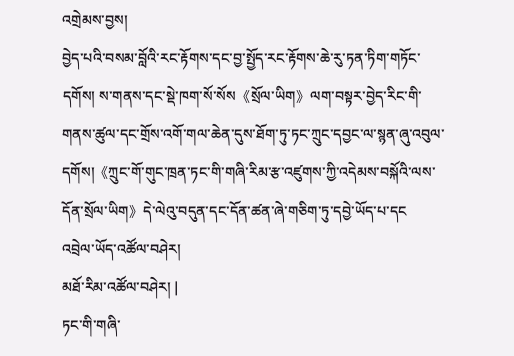འགྲེམས་བྱས།
བྱེད་པའི་བསམ་བློའི་རང་རྟོགས་དང་བྱ་སྤྱོད་རང་རྟོགས་ཆེ་རུ་ཏན་ཏིག་གཏོང་དགོས། ས་གནས་དང་སྡེ་ཁག་སོ་སོས《སྲོལ་ཡིག》ལག་བསྟར་བྱེད་རིང་གི་གནས་ཚུལ་དང་གྲོས་འགོ་གལ་ཆེན་དུས་ཐོག་ཏུ་ཏང་ཀྲུང་དབྱང་ལ་སྙན་ཞུ་འབུལ་དགོས།《ཀྲུང་གོ་གུང་ཁྲན་ཏང་གི་གཞི་རིམ་རྩ་འཛུགས་ཀྱི་འདེམས་བསྐོའི་ལས་དོན་སྲོལ་ཡིག》དེ་ལེའུ་བདུན་དང་དོན་ཚན་ཞེ་གཅིག་ཏུ་དབྱེ་ཡོད་པ་དང
འབྲེལ་ཡོད་འཚོལ་བཤེར།
མཐོ་རིམ་འཚོལ་བཤེར། |
ཏང་གི་གཞི་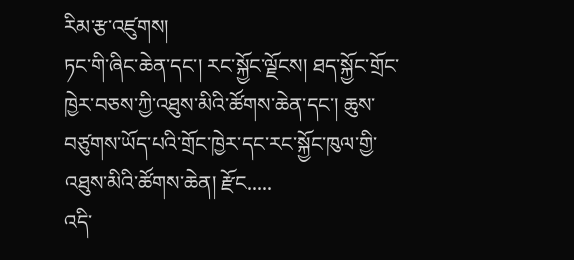རིམ་རྩ་འཛུགས།
ཏང་གི་ཞིང་ཆེན་དང་། རང་སྐྱོང་ལྗོངས། ཐད་སྐྱོང་གྲོང་ཁྱེར་བཅས་ཀྱི་འཐུས་མིའི་ཚོགས་ཆེན་དང་། ཆུས་བཙུགས་ཡོད་པའི་གྲོང་ཁྱེར་དང་རང་སྐྱོང་ཁུལ་གྱི་འཐུས་མིའི་ཚོགས་ཆེན། རྫོང.....
འདི་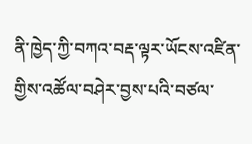ནི་ཁྱེད་ཀྱི་བཀའ་བརྡ་ལྟར་ཡོངས་འཛིན་གྱིས་འཚོལ་བཤེར་བྱས་པའི་བཙལ་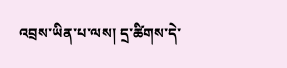འབྲས་ཡིན་པ་ལས། དྲ་ཚིགས་དེ་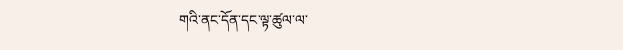གའི་ནང་དོན་དང་ལྟ་ཚུལ་ལ་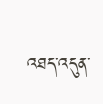འཐད་འདུན་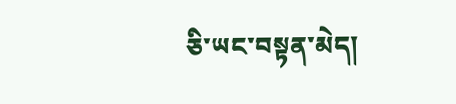ཅི་ཡང་བསྟན་མེད།